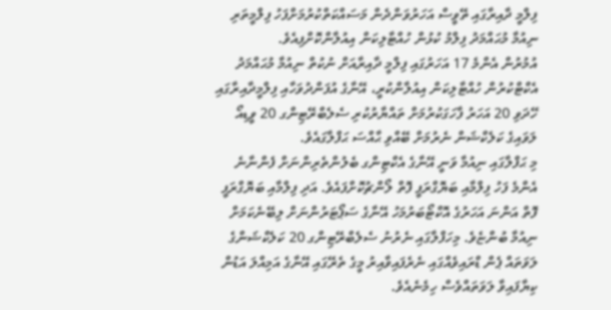ފިލްމީ ދާއިރާގައި ތޭވީސް އަހަރުވަންދެން މަސައްކަތްކުރުމަށްފަހު ފިލްމީތަރި ނިއުމާ މުޙައްމަދު ފިލްމު ކުޅުން ހުއްޓާލިކަން އިއުލާންކޮށްފިއެވެ.
އުމުރުން އެންމެ 17 އަހަރުގައި ފިލްމީ ދާއިރާއަށް ނުކުތް ނިއުމާ މުޙައްމަދު އެކްޓްކުރުން ހުއްޓާލިކަން އިއުލާންކުރީ، އޭނާގެ އުފަންދުވަހާއި ފިލްމީދާއިރާގައި ހޭދަވި 20 އަހަރު ފާހަގަކުރުމަށް ތައްޔާރުކުރި ސެލެބްރޭޓިންގ 20 ވީޑިއޯ ލަވައިގެ ކަލެކްޝަން ނެރުމަށް ބޭއްވި ޙާއްސަ ޙަފްލާގައެވެ.
މި ޙަފްލާގައި ނިއުމާ ވަނީ އޭނާގެ އެކްޓިންގ ބެލުންތެރިންނަށް ފެންނާނެ އެންމެ ފަހު ފިލްމާއި ބަޔޮގްރަފީ ފޮތް ލޯންޗުކޮށްފައެވެ. އަދި ފިލްމާއި ބަޔޮގްރަފީ ފޮތް އަންނަ އަހަރުގެ އޮކްޓޯބަރުމަހު އޭނާގެ ސަޕޯޓަރުންނަށް ލިބޭނެކަމަށް ނިއުމާ ބުންޏެވެ. މިހަފްލާގައި ނެރުނު ސެލެބްރޭޓިންގ 20 ކަލެކްޝަންގެ ލަވަތައް ޕެން ޑްރައިވެއްގައި ނެރެފައިވާއިރު މީގެ ތެރޭގައި އޭނާގެ އަމިއްލަ އަޑުން ކިޔާފައިވާ ލަވަތައްވެސް ހިމެނެއެވެ.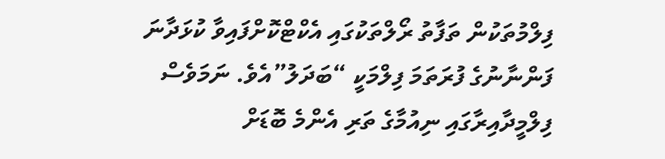ފިލްމުތަކުން ތަފާތު ރޯލްތަކުގައި އެކްޓްކޮށްފައިވާ ކުޅަދާނަ ފަންނާނުގެ ފުރަތަމަ ފިލްމަކީ “ބަދަލު”އެވެ. ނަމަވެސް ފިލްމީދާއިރާގައި ނިއުމާގެ ތަރި އެންމެ ބޮޑަށް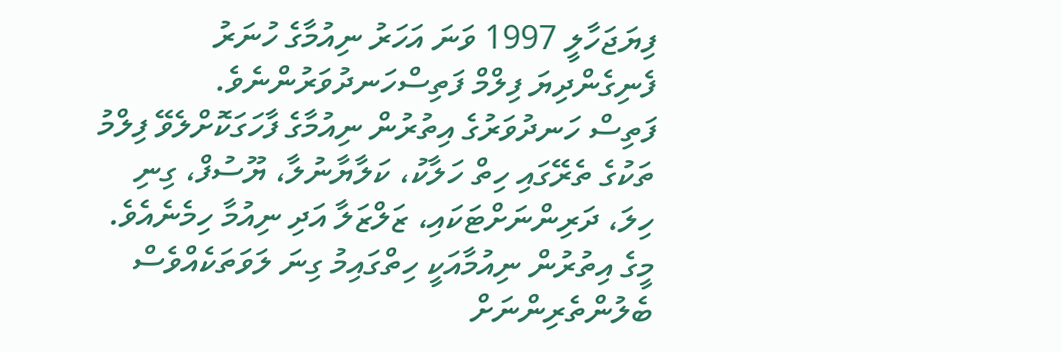ފިޔަޖަހާލީ 1997 ވަނަ އަހަރު ނިއުމާގެ ހުނަރު ފެނިގެންދިޔަ ފިލްމް ފަތިސްހަނދުވަރުންނެވެ.
ފަތިސް ހަނދުވަރުގެ އިތުރުން ނިއުމާގެ ފާހަގަކޮށްލެވޭ ފިލްމު ތަކުގެ ތެރޭގައި ހިތް ހަލާކު، ކަލާޔާނުލާ، ޔޫސުފް، ގިނި ހިލަ، ދަރިންނަށްޓަކައި، ޒަލްޒަލާ އަދި ނިއުމާ ހިމެނެއެވެ. މީގެ އިތުރުން ނިއުމާއަކީ ހިތްގައިމު ގިނަ ލަވަތަކެއްވެސް ބެލުންތެރިންނަށް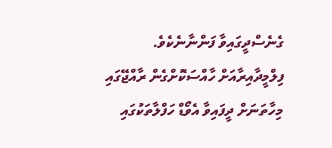ގެނެސްދީގައިވާ ފަންނާނެކެވެ.
ފިލްމީދާއިރާއަށް ހާއްސަކޮށްގެން ރާއްޖޭގައި މިހާތަނަށް ދީފައިވާ އެވޯޑް ހަފްލާތަކުގައި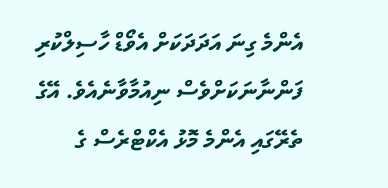އެންމެ ގިނަ އަދަދަކަށް އެވޯޑް ހާސިލްކުރި ފަންނާނަކަށްވެސް ނިއުމާވާނެއެވެ. އޭގެ ތެރޭގައި އެންމެ މޮޅު އެކްޓްރެސް ގެ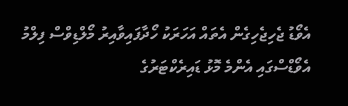އެވޯޑު ޖެހިޖެހިގެން އެތައް އަހަރަކު ހޯދާފައިވާއިރު މޯލްޑިވްސް ފިލްމު އެވޯޑްސްގައި އެންމެ މޮޅު ޑައިރެކްޓަރުގެ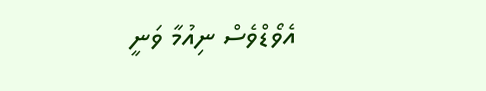އެވޯޑްވެސް ނިއުމާ ވަނީ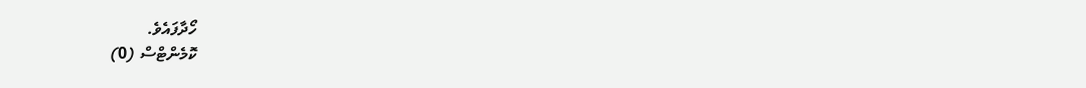ހޯދާފައެވެ.
ކޮމެންޓްސް (0)